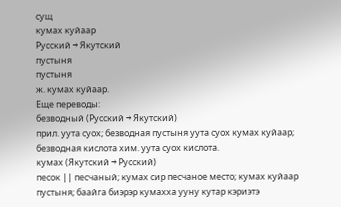сущ
кумах куйаар
Русский → Якутский
пустыня
пустыня
ж. кумах куйаар.
Еще переводы:
безводный (Русский → Якутский)
прил. уута суох; безводная пустыня уута суох кумах куйаар; безводная кислота хим. уута суох кислота.
кумах (Якутский → Русский)
песок || песчаный; кумах сир песчаное место; кумах куйаар пустыня; баайга биэрэр кумахха ууну кутар кэриэтэ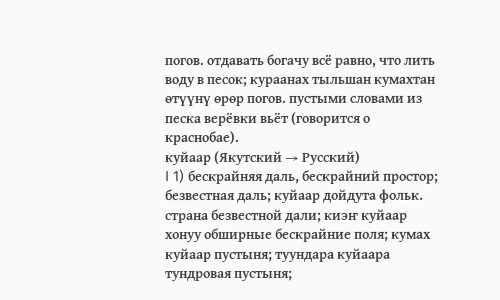погов. отдавать богачу всё равно, что лить воду в песок; кураанах тыльшан кумахтан өтүүнү өрөр погов. пустыми словами из песка верёвки вьёт (говорится о краснобае).
куйаар (Якутский → Русский)
I 1) бескрайняя даль, бескрайний простор; безвестная даль; куйаар дойдута фольк. страна безвестной дали; киэҥ куйаар хонуу обширные бескрайние поля; кумах куйаар пустыня; туундара куйаара тундровая пустыня;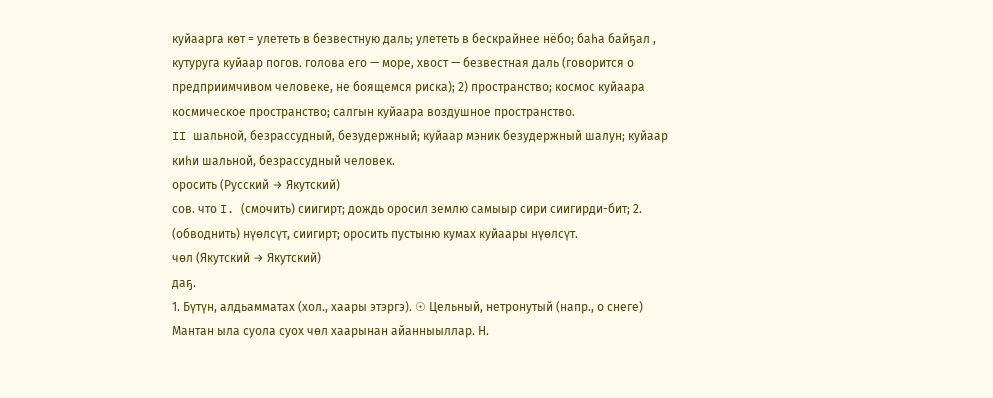куйаарга көт = улететь в безвестную даль; улететь в бескрайнее нёбо; баһа байҕал , кутуруга куйаар погов. голова его — море, хвост — безвестная даль (говорится о предприимчивом человеке, не боящемся риска); 2) пространство; космос куйаара космическое пространство; салгын куйаара воздушное пространство.
II шальной, безрассудный, безудержный; куйаар мэник безудержный шалун; куйаар киһи шальной, безрассудный человек.
оросить (Русский → Якутский)
сов. что I. (смочить) сиигирт; дождь оросил землю самыыр сири сиигирди-бит; 2. (обводнить) нүөлсүт, сиигирт; оросить пустыню кумах куйаары нүөлсүт.
чөл (Якутский → Якутский)
даҕ.
1. Бүтүн, алдьамматах (хол., хаары этэргэ). ☉ Цельный, нетронутый (напр., о снеге)
Мантан ыла суола суох чөл хаарынан айанныыллар. Н.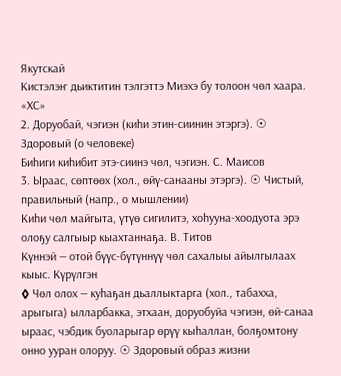Якутскай
Кистэлэҥ дьиктитин тэлгэттэ Миэхэ бу толоон чөл хаара. «ХС»
2. Доруобай, чэгиэн (киһи этин-сиинин этэргэ). ☉ Здоровый (о человеке)
Биһиги киһибит этэ-сиинэ чөл, чэгиэн. С. Маисов
3. Ыраас, сөптөөх (хол., өйү-санааны этэргэ). ☉ Чистый, правильный (напр., о мышлении)
Киһи чөл майгыта, үтүө сигилитэ, хоһууна-хоодуота эрэ олоҕу салгыыр кыахтаннаҕа. В. Титов
Күннэй — отой бүүс-бүтүннүү чөл сахалыы айылгылаах кыыс. Күрүлгэн
◊ Чөл олох — куһаҕан дьаллыктарга (хол., табахха, арыгыга) ылларбакка, этхаан, доруобуйа чэгиэн, өй-санаа ыраас, чэбдик буоларыгар өрүү кыһаллан, болҕомтону онно ууран олоруу. ☉ Здоровый образ жизни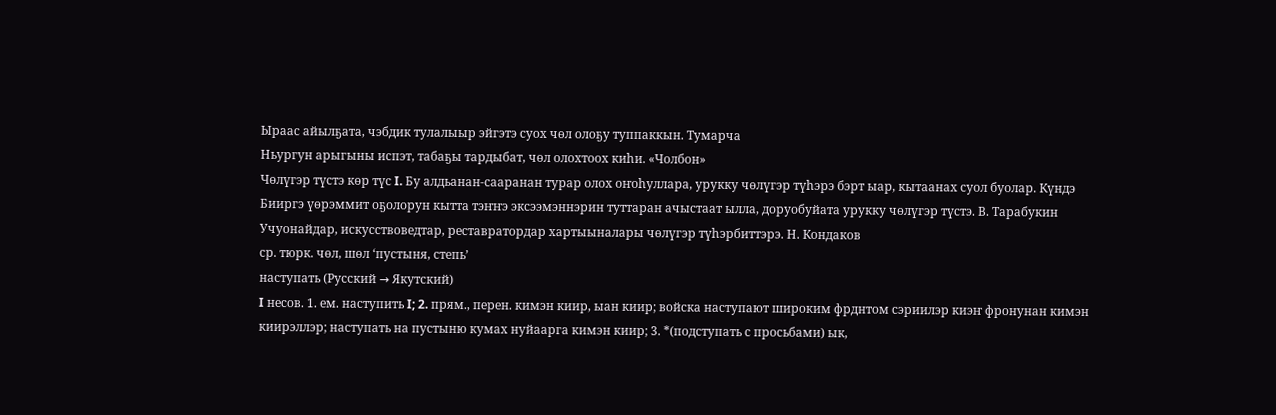Ыраас айылҕата, чэбдик тулалыыр эйгэтэ суох чөл олоҕу туппаккын. Тумарча
Ньургун арыгыны испэт, табаҕы тардыбат, чөл олохтоох киһи. «Чолбон»
Чөлүгэр түстэ көр түс I. Бу алдьанан-сааранан турар олох оҥоһуллара, урукку чөлүгэр түһэрэ бэрт ыар, кытаанах суол буолар. Күндэ
Бииргэ үөрэммит оҕолорун кытта тэҥҥэ эксээмэннэрин туттаран ачыстаат ылла, доруобуйата урукку чөлүгэр түстэ. В. Тарабукин
Учуонайдар, искусствоведтар, реставратордар хартыыналары чөлүгэр түһэрбиттэрэ. Н. Кондаков
ср. тюрк. чөл, шөл ‘пустыня, степь’
наступать (Русский → Якутский)
I несов. 1. ем. наступить I; 2. прям., перен. кимэн киир, ыан киир; войска наступают широким фрднтом сэриилэр киэҥ фронунан кимэн киирэллэр; наступать на пустыню кумах нуйаарга кимэн киир; 3. *(подступать с просьбами) ык,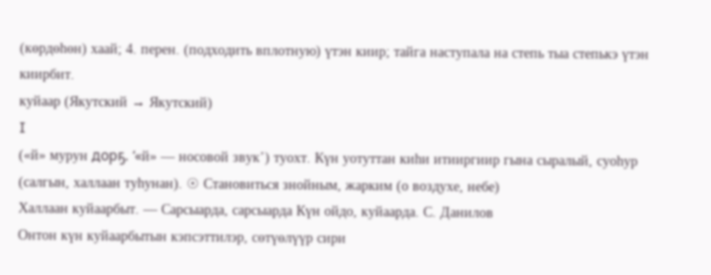(көрдөһөн) хаай; 4. перен. (подходить вплотную) үтэн киир; тайга наступала на степь тыа степькэ үтэн киирбит.
куйаар (Якутский → Якутский)
I
(«й» мурун дорҕ. ‘«й» — носовой звук’) туохт. Күн уотуттан киһи итииргиир гына сыралый, суоһур (салгын, халлаан туһунан). ☉ Становиться знойным, жарким (о воздухе, небе)
Халлаан куйаарбыт. — Сарсыарда, сарсыарда Күн ойдо, куйаарда. С. Данилов
Онтон күн куйаарбытын кэпсэттилэр, сөтүөлүүр сири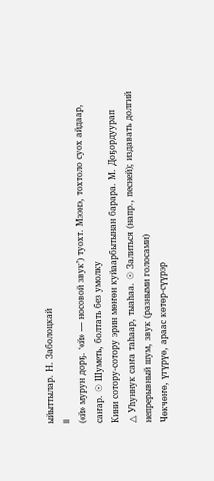ыйыттылар. Н. Заболоцкай
II
(«й» мурун дорҕ. ‘«й» — носовой звук’) туохт. Мээнэ, тохтоло суох айдаар, саҥар. ☉ Шуметь, болтать без умолку
Кини сотору-сотору эрин мөҥөн куйаарбытынан барара. М. Доҕордуурап
△ Уһуннук саҥа таһаар, тыаһаа. ☉ Залиться (напр., песней); издавать долгий непрерывный шум, звук (разными голосами)
Чөкчөҥө, үгүрүө, араас көтөр-сүүрэр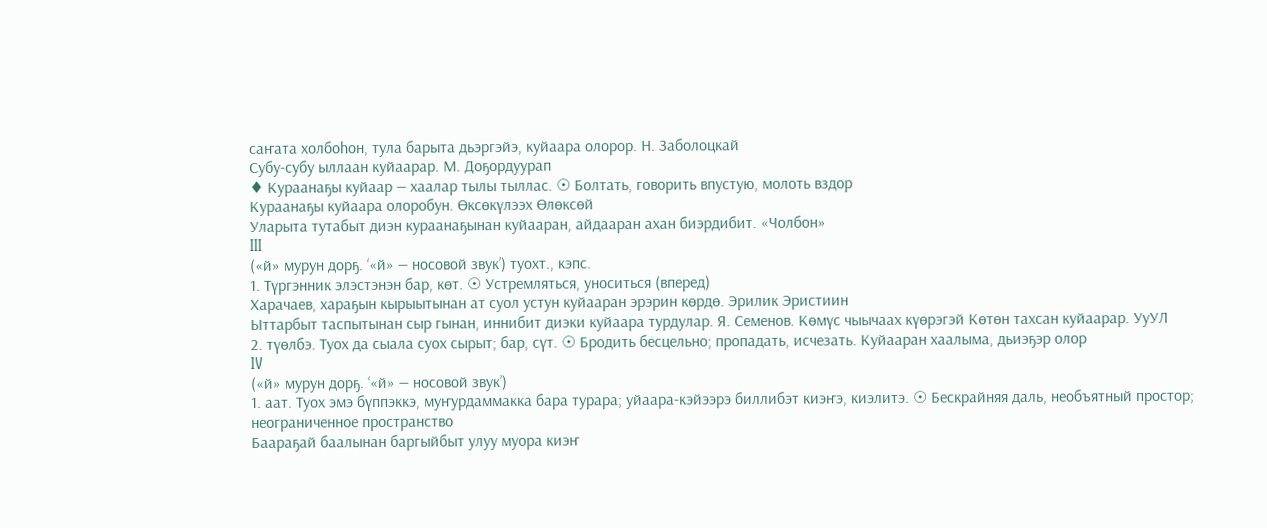саҥата холбоһон, тула барыта дьэргэйэ, куйаара олорор. Н. Заболоцкай
Субу-субу ыллаан куйаарар. М. Доҕордуурап
♦ Кураанаҕы куйаар — хаалар тылы тыллас. ☉ Болтать, говорить впустую, молоть вздор
Кураанаҕы куйаара олоробун. Өксөкүлээх Өлөксөй
Уларыта тутабыт диэн кураанаҕынан куйааран, айдааран ахан биэрдибит. «Чолбон»
III
(«й» мурун дорҕ. ‘«й» — носовой звук’) туохт., кэпс.
1. Түргэнник элэстэнэн бар, көт. ☉ Устремляться, уноситься (вперед)
Харачаев, хараҕын кырыытынан ат суол устун куйааран эрэрин көрдө. Эрилик Эристиин
Ыттарбыт таспытынан сыр гынан, иннибит диэки куйаара турдулар. Я. Семенов. Көмүс чыычаах күөрэгэй Көтөн тахсан куйаарар. УуУЛ
2. түөлбэ. Туох да сыала суох сырыт; бар, сүт. ☉ Бродить бесцельно; пропадать, исчезать. Куйааран хаалыма, дьиэҕэр олор
IV
(«й» мурун дорҕ. ‘«й» — носовой звук’)
1. аат. Туох эмэ бүппэккэ, муҥурдаммакка бара турара; уйаара-кэйээрэ биллибэт киэҥэ, киэлитэ. ☉ Бескрайняя даль, необъятный простор; неограниченное пространство
Баараҕай баалынан баргыйбыт улуу муора киэҥ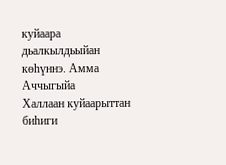куйаара дьалкылдьыйан көһүннэ. Амма Аччыгыйа
Халлаан куйаарыттан биһиги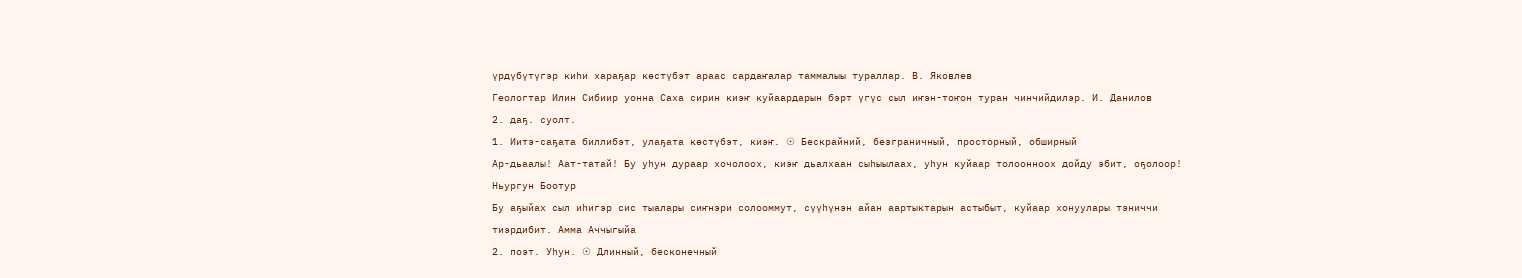үрдүбүтүгэр киһи хараҕар көстүбэт араас сардаҥалар таммалыы тураллар. В. Яковлев
Геологтар Илин Сибиир уонна Саха сирин киэҥ куйаардарын бэрт үгүс сыл иҥэн-тоҥон туран чинчийдилэр. И. Данилов
2. даҕ. суолт.
1. Иитэ-саҕата биллибэт, улаҕата көстүбэт, киэҥ. ☉ Бескрайний, безграничный, просторный, обширный
Ар-дьаалы! Аат-татай! Бу уһун дураар хочолоох, киэҥ дьалхаан сыһыылаах, уһун куйаар толоонноох дойду эбит, оҕолоор! Ньургун Боотур
Бу аҕыйах сыл иһигэр сис тыалары сиҥнэри солооммут, сүүһүнэн айан аартыктарын астыбыт, куйаар хонуулары тэниччи тиэрдибит. Амма Аччыгыйа
2. поэт. Уһун. ☉ Длинный, бесконечный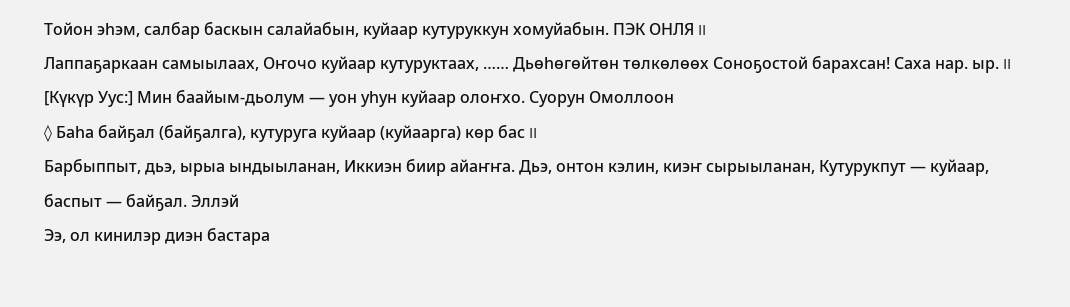Тойон эһэм, салбар баскын салайабын, куйаар кутуруккун хомуйабын. ПЭК ОНЛЯ II
Лаппаҕаркаан самыылаах, Оҥочо куйаар кутуруктаах, …… Дьөһөгөйтөн төлкөлөөх Соноҕостой барахсан! Саха нар. ыр. II
[Күкүр Уус:] Мин баайым-дьолум — уон уһун куйаар олоҥхо. Суорун Омоллоон
◊ Баһа байҕал (байҕалга), кутуруга куйаар (куйаарга) көр бас II
Барбыппыт, дьэ, ырыа ындыыланан, Иккиэн биир айаҥҥа. Дьэ, онтон кэлин, киэҥ сырыыланан, Кутурукпут — куйаар, баспыт — байҕал. Эллэй
Ээ, ол кинилэр диэн бастара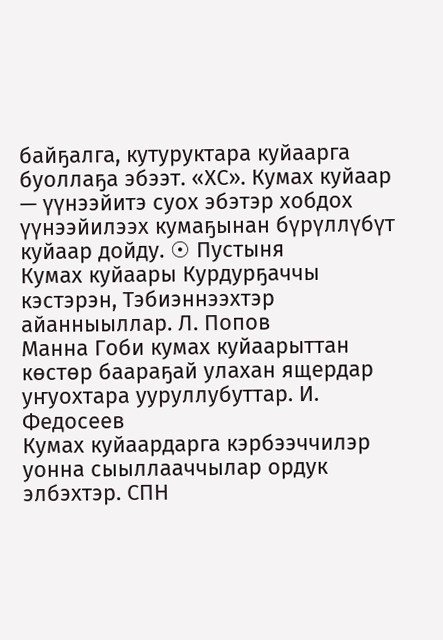байҕалга, кутуруктара куйаарга буоллаҕа эбээт. «ХС». Кумах куйаар — үүнээйитэ суох эбэтэр хобдох үүнээйилээх кумаҕынан бүрүллүбүт куйаар дойду. ☉ Пустыня
Кумах куйаары Курдурҕаччы кэстэрэн, Тэбиэннээхтэр айанныыллар. Л. Попов
Манна Гоби кумах куйаарыттан көстөр баараҕай улахан ящердар уҥуохтара ууруллубуттар. И. Федосеев
Кумах куйаардарга кэрбээччилэр уонна сыыллааччылар ордук элбэхтэр. СПН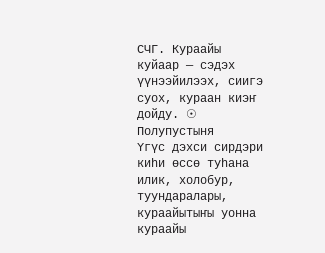СЧГ. Кураайы куйаар — сэдэх үүнээйилээх, сиигэ суох, кураан киэҥ дойду. ☉ Полупустыня
Үгүс дэхси сирдэри киһи өссө туһана илик, холобур, туундаралары, кураайытыҥы уонна кураайы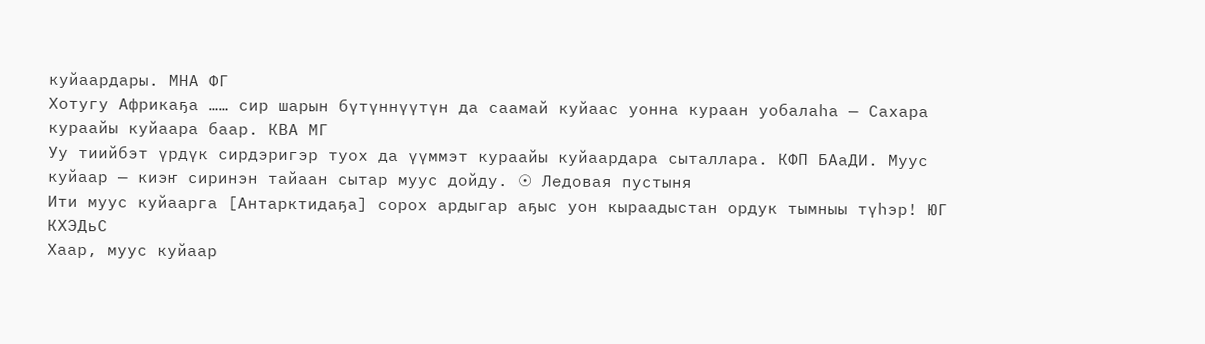куйаардары. МНА ФГ
Хотугу Африкаҕа …… сир шарын бүтүннүүтүн да саамай куйаас уонна кураан уобалаһа — Сахара кураайы куйаара баар. КВА МГ
Уу тиийбэт үрдүк сирдэригэр туох да үүммэт кураайы куйаардара сыталлара. КФП БАаДИ. Муус куйаар — киэҥ сиринэн тайаан сытар муус дойду. ☉ Ледовая пустыня
Ити муус куйаарга [Антарктидаҕа] сорох ардыгар аҕыс уон кыраадыстан ордук тымныы түһэр! ЮГ КХЭДьС
Хаар, муус куйаар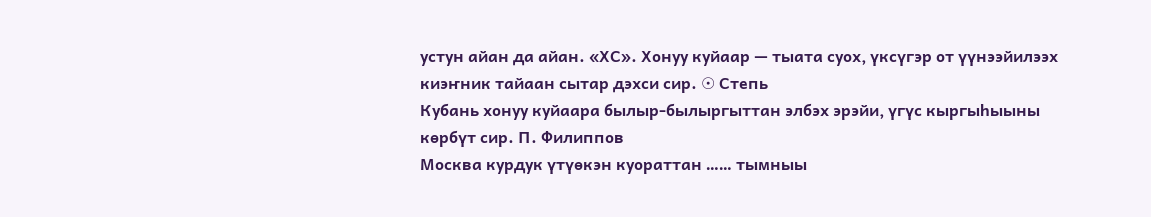устун айан да айан. «ХС». Хонуу куйаар — тыата суох, үксүгэр от үүнээйилээх киэҥник тайаан сытар дэхси сир. ☉ Степь
Кубань хонуу куйаара былыр-былыргыттан элбэх эрэйи, үгүс кыргыһыыны көрбүт сир. П. Филиппов
Москва курдук үтүөкэн куораттан …… тымныы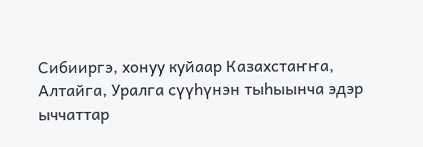Сибииргэ, хонуу куйаар Казахстаҥҥа, Алтайга, Уралга сүүһүнэн тыһыынча эдэр ыччаттар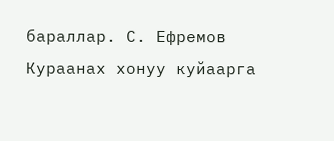бараллар. С. Ефремов
Кураанах хонуу куйаарга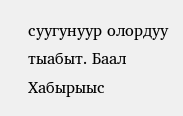суугунуур олордуу тыабыт. Баал Хабырыыс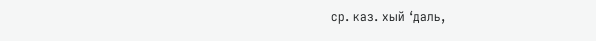ср. каз. хый ‘даль,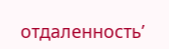отдаленность’